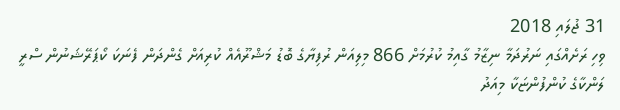31 ޖުލައި 2018
ވިހި ރަށެއްގައި ނަރުދަމާ ނިޒާމު ގާއިމު ކުރުމަށް 866 މިލިއަން ރުފިޔާގެ ބޮޑު މަޝްރޫއެއް ކުރިއަށް ގެންދަން ފެނަކަ ކޯޕަރޭޝަނުން ސްރީ ލަންކާގެ ކުންފުންޏަކާ މިއަދު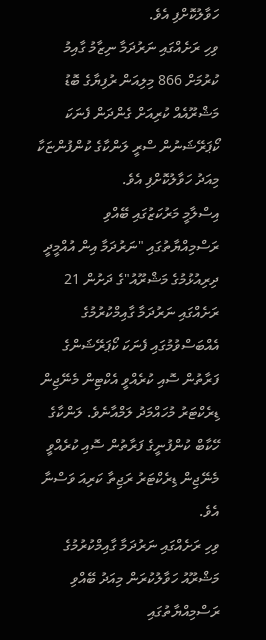ހަވާލުކޮށްފި އެވެ.
ވިހި ރަށެއްގައި ނަރުދަމާ ނިޒާމު ގާއިމު ކުރުމަށް 866 މިލިއަން ރުފިޔާގެ ބޮޑު މަޝްރޫއެއް ކުރިއަށް ގެންދަން ފެނަކަ ކޯޕަރޭޝަނުން ސްރީ ލަންކާގެ ކުންފުންޏަކާ މިއަދު ހަވާލުކޮށްފި އެވެ.
އިސްލާމީ މަރުކަޒުގައި ބޭއްވި ރަސްމިއްޔާތުގައި "ނަރުދަމާ އިން އުއްމީދީ ދިރިއުޅުމުގެ މަޝްރޫއު"ގެ ދަށުން 21 ރަށެއްގައި ނަރުދަމާ ގާއިމްކުރުމުގެ އެއްބަސްވުމުގައި ފެނަކަ ކޯޕަރޭޝަންގެ ފަރާތުން ސޮއި ކުރެއްވީ އެކްޓިން މެނޭޖިން ޑިރެކްޓަރު މުހައްމަދު ލަމްއާނެވެ. ލަންކާގެ ހޭކާބް ކުންފުނީގެ ފަރާތުން ސޮއި ކުރެއްވީ މެނޭޖިން ޑިރެކްޓަރު ރަޖިތާ ކަރިއަ ވަސްނާ އެވެ.
ވިހި ރަށެއްގައި ނަރުދަމާ ގާއިމްކުރުމުގެ މަޝްރޫއު ހަވާލުކުރަން މިއަދު ބޭއްވި ރަސްމިއްޔާތުގައި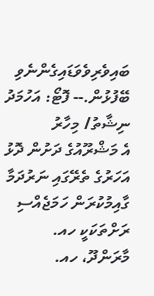ބައިވެރިވެވަޑައިގެންނެވި ބޭފުޅުން.-- ފޮޓޯ: އަހުމަދު ނިޝާތު/ މިހާރު
އެ މަޝްރޫއުގެ ދަށުން ދޮޅު އަހަރުގެ ތެރޭގައި ނަރުދަމާ ގާއިމުކުރަން ހަމަޖެއްސި ރަށްތަކަކީ ހއ. މާރަންދޫ، ހއ.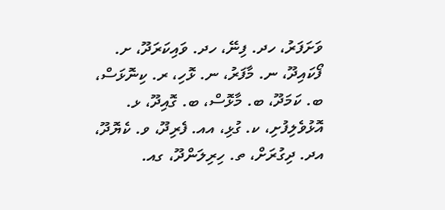ވަށަފަރު، ހދ. ފިނޭ، ހދ. ވައިކަރަދޫ، ށ. ފޯކައިދޫ، ނ. މާފަރު، ނ. ޅޮހި، ރ. ކިނޮޅަސް، ބ. ކަމަދޫ، ބ. މާޅޮސް، ބ. ގޮއިދޫ، ޅ. އޮޅުވެލިފުށި، ކ. ގުޅި، އއ. ފެރިދޫ، ވ. ކެޔޮދޫ، އދ. ދިގުރަށް، ތ. ހިރިލަންދޫ، ގއ.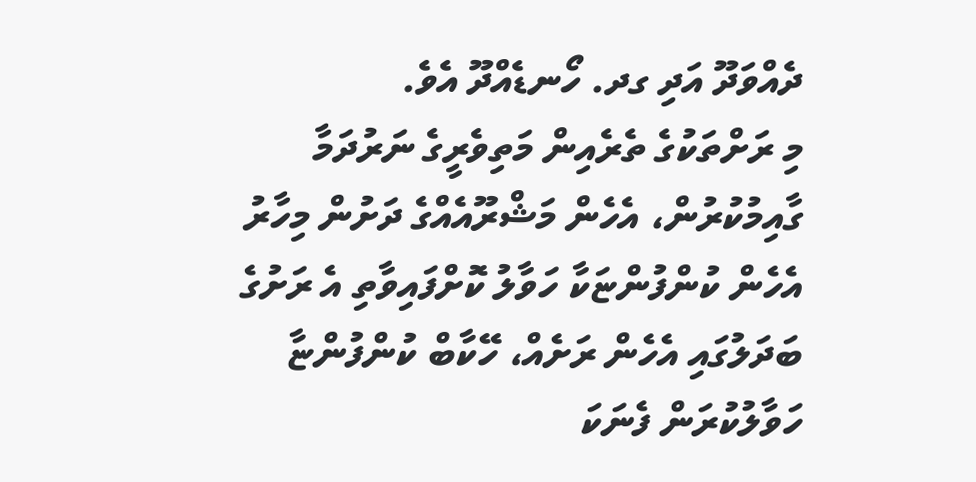ދެއްވަދޫ އަދި ގދ. ހޯނޑެއްދޫ އެވެ.
މި ރަށްތަކުގެ ތެރެއިން މަތިވެރީގެ ނަރުދަމާ ގާއިމުކުރުން، އެހެން މަޝްރޫއެއްގެ ދަށުން މިހާރު އެހެން ކުންފުންޏަކާ ހަވާލު ކޮށްފައިވާތި އެ ރަށުގެ ބަދަލުގައި އެހެން ރަށެއް، ހޭކާބް ކުންފުންޏާ ހަވާލުކުރަން ފެނަކަ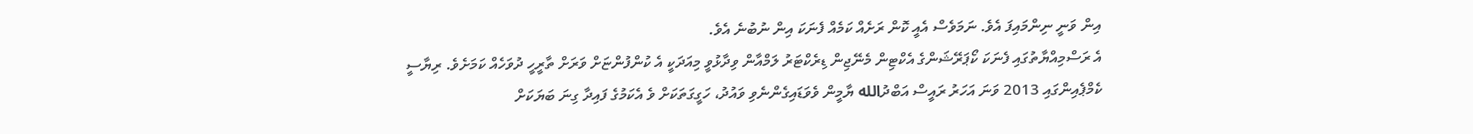އިން ވަނީ ނިންމައިފަ އެވެ. ނަމަވެސް އެއީ ކޮން ރަށެއް ކަމެއް ފެނަކަ އިން ނުބުނެ އެވެ.
އެ ރަސްމިއްޔާތުގައި ފެނަކަ ކޯޕަރޭޝަންގެ އެކްޓިން މެނޭޖިން ޑިރެކްޓަރު ލަމްއާން ވިދާޅުވީ މިއަދަކީ އެ ކުންފުންޏަށް ވަރަށް ތާރީހީ ދުވަހެއް ކަމަށެވެ. ރިޔާސީ ކެމްޕެއިންގައި 2013 ވަނަ އަހަރު ރައީސް އަބްދުالله ޔާމީން ވެވަޑައިގެންނެވި ވައުދު، ހަގީގަތަކަށް ވެ އެކަމުގެ ފައިދާ ގިނަ ބަޔަކަށް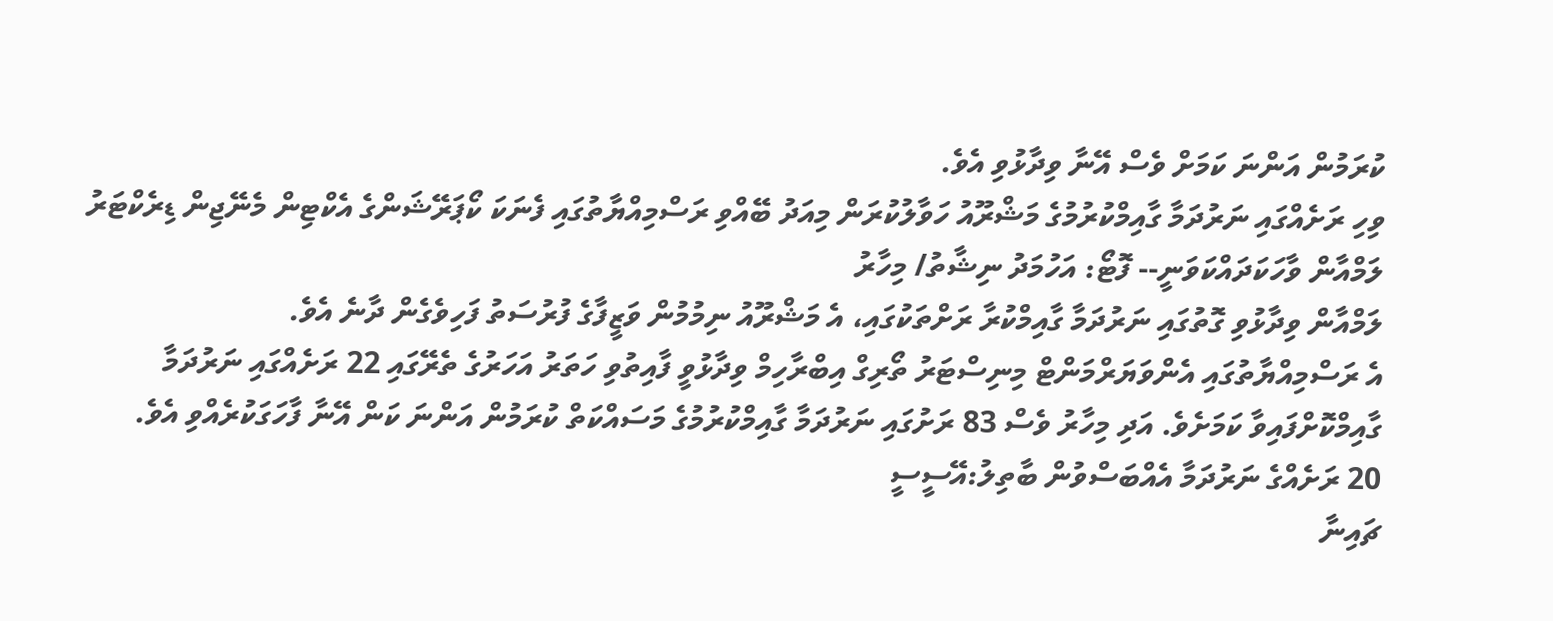ކުރަމުން އަންނަ ކަމަށް ވެސް އޭނާ ވިދާޅުވި އެވެ.
ވިހި ރަށެއްގައި ނަރުދަމާ ގާއިމްކުރުމުގެ މަޝްރޫއު ހަވާލުކުރަން މިއަދު ބޭއްވި ރަސްމިއްޔާތުގައި ފެނަކަ ކޯޕަރޭޝަންގެ އެކްޓިން މެނޭޖިން ޑިރެކްޓަރު ލަމްއާން ވާހަކަދައްކަވަނީ-- ފޮޓޯ: އަހުމަދު ނިޝާތު/ މިހާރު
ލަމްއާން ވިދާޅުވި ގޮތުގައި ނަރުދަމާ ގާއިމްކުރާ ރަށްތަކުގައި، އެ މަޝްރޫއު ނިމުމުން ވަޒީފާގެ ފުރުސަތު ފަހިވެގެން ދާނެ އެވެ.
އެ ރަސްމިއްޔާތުގައި އެންވަޔަރްމަންޓް މިނިސްޓަރު ތޯރިގް އިބްރާހިމް ވިދާޅުވީ ފާއިތުވި ހަތަރު އަހަރުގެ ތެރޭގައި 22 ރަށެއްގައި ނަރުދަމާ ގާއިމްކޮށްފައިވާ ކަމަށެވެ. އަދި މިހާރު ވެސް 83 ރަށުގައި ނަރުދަމާ ގާއިމްކުރުމުގެ މަސައްކަތް ކުރަމުން އަންނަ ކަން އޭނާ ފާހަގަކުރެއްވި އެވެ.
20 ރަށެއްގެ ނަރުދަމާ އެއްބަސްވުން ބާތިލު:އޭސީސީ
ޗައިނާ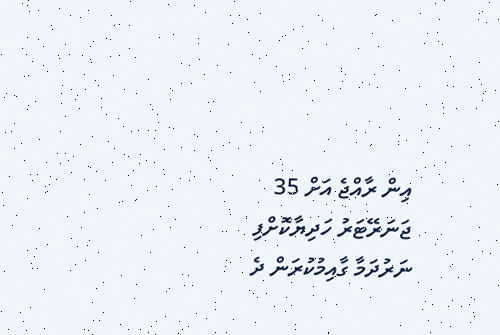އިން ރާއްޖެ އަށް 35 ޖަނަރޭޓަރު ހަދިޔާކޮށްފި
ނަރުދަމާ ގާއިމުކުރަން ދެ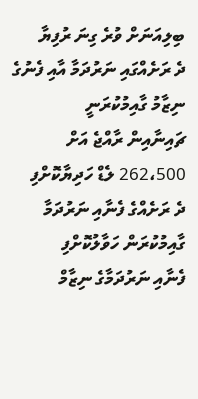ބިލިއަނަށް ވުރެ ގިނަ ރުފިޔާ
ދެ ރަށެއްގައި ނަރުދަމާ އާއި ފެނުގެ ނިޒާމު ގާއިމުކުރަނީ
ޗައިނާއިން ރާއްޖެ އަށް 262،500 ލެޑް ހަދިޔާކޮށްފި
ދެ ރަށެއްގެ ފެނާއި ނަރުދަމާ ގާއިމުކުރަން ހަވާލުކޮށްފި
ފެނާއި ނަރުދަމާގެ ނިޒާމް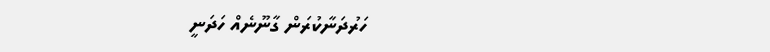ހަރުދަނާކުރަން ގާނޫނެއް ހަދަނީ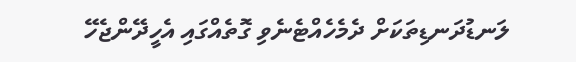ލަނޑުދަނޑިތަކަށް ދެމެހެއްޓެނެވި ގޮތެއްގައި އެހީދޭންޖެހޭ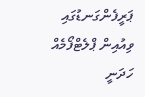ޕަރީފެންގަނޑުގައި ވިއުއިން ޕްލެޓްފޯމެއް ހަދަނީ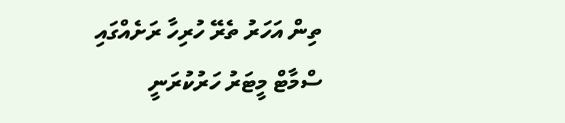ތިން އަހަރު ތެރޭ ހުރިހާ ރަށެއްގައި ސްމާޓް މީޓަރު ހަރުކުރަނީ